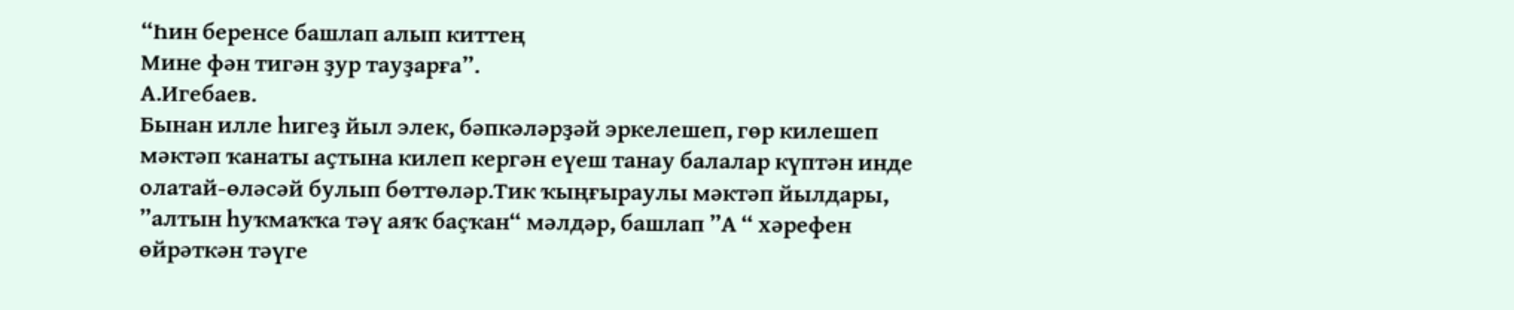“Һин беренсе башлап алып киттең
Мине фән тигән ҙур тауҙарға”.
А.Игебаев.
Бынан илле һигеҙ йыл элек, бәпкәләрҙәй эркелешеп, гөр килешеп мәктәп ҡанаты аҫтына килеп кергән еүеш танау балалар күптән инде олатай-өләсәй булып бөттөләр.Тик ҡыңғыраулы мәктәп йылдары, ”алтын һуҡмаҡҡа тәү аяҡ баҫҡан“ мәлдәр, башлап ”А “ хәрефен өйрәткән тәүге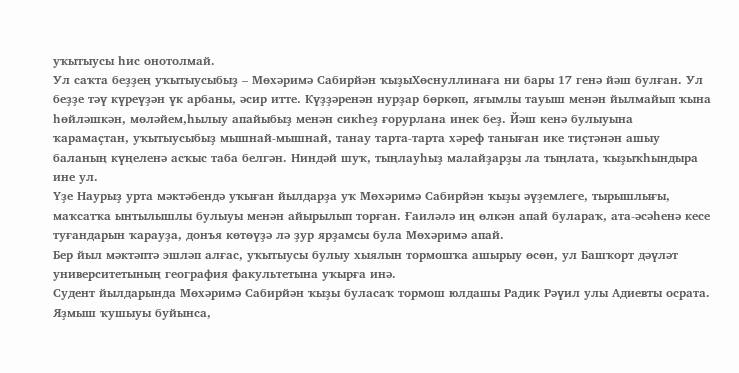уҡытыусы һис онотолмай.
Ул саҡта беҙҙең уҡытыусыбыҙ – Мөхәримә Сабирйән ҡыҙыХөснуллинаға ни бары 17 генә йәш булған. Ул беҙҙе тәү күреүҙән үк арбаны, әсир итте. Күҙҙәренән нурҙар бөркөп, яғымлы тауыш менән йылмайып ҡына һөйләшкән, мөләйем,һылыу апайыбыҙ менән сикһеҙ ғорурлана инек беҙ. Йәш кенә булыуына ҡарамаҫтан, уҡытыусыбыҙ мышнай-мышнай, танау тарта-тарта хәреф таныған ике тиҫтәнән ашыу баланың күңеленә асҡыс таба белгән. Ниндәй шуҡ, тыңлауһыҙ малайҙарҙы ла тыңлата, ҡыҙыҡһындыра ине ул.
Үҙе Наурыҙ урта мәктәбендә уҡыған йылдарҙа уҡ Мөхәримә Сабирйән ҡыҙы әүҙемлеге, тырышлығы, маҡсатҡа ынтылышлы булыуы менән айырылып торған. Ғаиләлә иң өлкән апай булараҡ, ата-әсәһенә кесе туғандарын ҡарауҙа, донъя көтөүҙә лә ҙур ярҙамсы була Мөхәримә апай.
Бер йыл мәктәптә эшләп алғас, уҡытыусы булыу хыялын тормошҡа ашырыу өсөн, ул Башҡорт дәүләт университетының география факультетына уҡырға инә.
Судент йылдарында Мөхәримә Сабирйән ҡыҙы буласаҡ тормош юлдашы Радик Рәүил улы Адиевты осрата.
Яҙмыш ҡушыуы буйынса,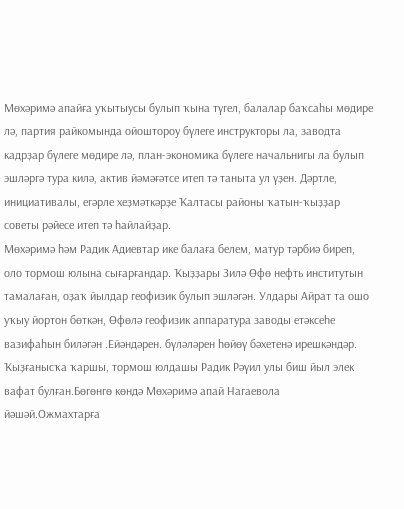Мөхәримә апайға уҡытыусы булып ҡына түгел, балалар баҡсаһы мөдире лә, партия райкомында ойоштороу бүлеге инструкторы ла, заводта кадрҙар бүлеге мөдире лә, план-экономика бүлеге начальнигы ла булып эшләргә тура килә, актив йәмәғәтсе итеп тә таныта ул үҙен. Дәртле, инициативалы, егәрле хеҙмәткәрҙе Ҡалтасы районы ҡатын-ҡыҙҙар советы рәйесе итеп тә һайлайҙар.
Мөхәримә һәм Радик Адиевтар ике балаға белем, матур тәрбиә биреп, оло тормош юлына сығарғандар. Ҡыҙҙары Зилә Өфө нефть институтын тамалаған, оҙаҡ йылдар геофизик булып эшләгән. Улдары Айрат та ошо уҡыу йортон бөткән, Өфөлә геофизик аппаратура заводы етәксеһе вазифаһын биләгән .Ейәндәрен. бүләләрен һөйөү бәхетенә ирешкәндәр. Ҡыҙғанысҡа ҡаршы, тормош юлдашы Радик Рәүил улы биш йыл элек вафат булған.Бөгөнгө көндә Мөхәримә апай Нагаевола йәшәй.Ожмахтарға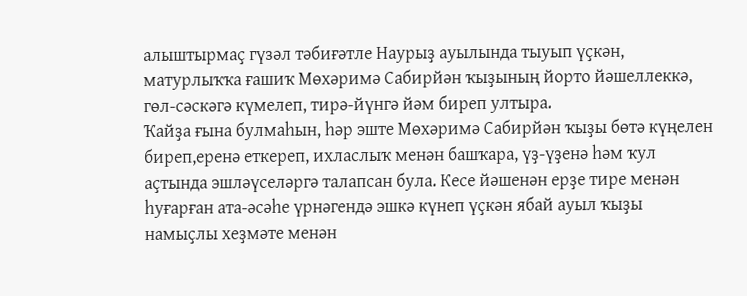алыштырмаҫ гүзәл тәбиғәтле Наурыҙ ауылында тыуып үҫкән, матурлыҡҡа ғашиҡ Мөхәримә Сабирйән ҡыҙының йорто йәшеллеккә, гөл-сәскәгә күмелеп, тирә-йүнгә йәм биреп ултыра.
Ҡайҙа ғына булмаһын, һәр эште Мөхәримә Сабирйән ҡыҙы бөтә күңелен биреп,еренә еткереп, ихласлыҡ менән башҡара, үҙ-үҙенә һәм ҡул аҫтында эшләүселәргә талапсан була. Кесе йәшенән ерҙе тире менән һуғарған ата-әсәһе үрнәгендә эшкә күнеп үҫкән ябай ауыл ҡыҙы намыҫлы хеҙмәте менән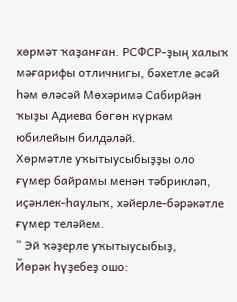хөрмәт ҡаҙанған. РСФСР-ҙың халыҡ мәғарифы отличнигы, бәхетле әсәй һәм өләсәй Мөхәримә Сабирйән ҡыҙы Адиева бөгөн күркәм юбилейын билдәләй.
Хөрмәтле уҡытыусыбыҙҙы оло ғүмер байрамы менән тәбрикләп, иҫәнлек-һаулыҡ, хәйерле-бәрәкәтле ғүмер теләйем.
” Эй ҡәҙерле уҡытыусыбыҙ,
Йөрәк һүҙебеҙ ошо: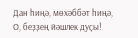Дан һиңә, мөхәббәт һиңә,
О, беҙҙең йәшлек дуҫы!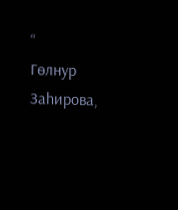“
Гөлнур Заһирова,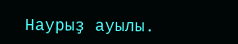Наурыҙ ауылы.